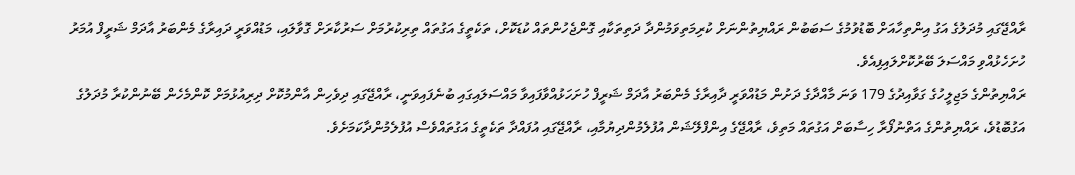ރާއްޖޭގައި މުދަލުގެ އަގު އިންތިހާއަށް ބޮޑުވުމުގެ ސަބަބުން ރައްޔިތުންނަށް ކުރިމަތިވަމުންދާ ދަތިތަކާއި ގޮންޖެހުންތައް ކުޑަކޮށް، ތަކެތީގެ އަގުތައް ތިރިކުރުމަށް ސަރުކާރަށް ގޮވާލައި، މަޑުއްވަރީ ދައިރާގެ މެންބަރު އާދަމް ޝަރީފް އުމަރު ހުށަހެޅުއްވި މައްސަލަ ބޭރުކޮށްލައިފިއެވެ.
ރައްޔިތުންގެ މަޖިލީހުގެ ގަވާއިދުގެ 179 ވަނަ މާއްދާގެ ދަށުން މަޑުއްވަރީ ދާއިރާގެ މެންބަރު އާދަމް ޝަރީފް ހުށަހަޅުއްވާފައިވާ މައްސަލައިގައި ބުނެފައިވަނީ، ރާއްޖޭގައި ދިވެހިން އާންމުކޮށް ދިރިއުޅުމަށް ކޮންމެހެން ބޭނުންކުރާ މުދަލުގެ އަގުބޮޑުވެ، ރައްޔިތުންގެ އަތްނުފޯރާ ހިސާބަށް އަގުތައް މަތިވެ، ރާއްޖޭގެ އިންފްލޭޝަން އުފުލެމުންދިޔުމާއި، ރާއްޖޭގައި އުފައްދާ ތަކެތީގެ އަގުތައްވެސް އުފުލެމުންދާކަމަށެވެ.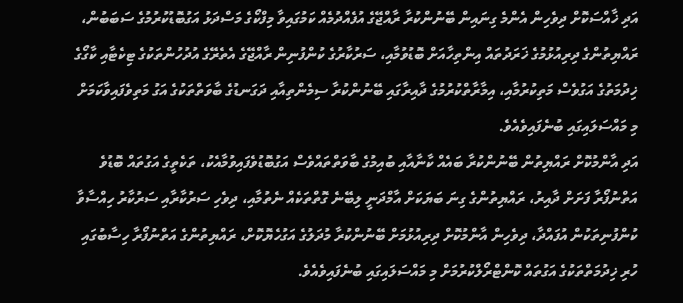އަދި ޚާއްސަކޮށް ދިވެހިން އެންމެ ގިނައިން ބޭނުންކުރާ ރާއްޖޭގެ އުފެއްދުމެއް ކަމުގައިވާ މިފްކޯގެ މަސްދަޅު އަގުބޮޑުކުރުމުގެ ސަބަބުން، ރައްޔިތުންގެ ދިރިއުޅުމުގެ ޚަރަދުތައް އިންތިހާއަށް ބޮޑުވުމާއި، ސަރުކާރުގެ ކުންފުނިން ރާއްޖޭގެ އެތެރޭގެ އުދުހުންތަކުގެ ޓިކެޓާއި ކާގޯގެ ޚިދުމަތުގެ އަގުވެސް މަތިކުރުމާއި، އިމާރާތްކުރުމުގެ ދާއިރާގައި ބޭނުންކުރާ ސިމެންތިއާއި ދަގަނޑުގެ ބާވަތްތަކުގެ އަގު މަތިވެފައިވާކަމަށް މި މައްސަލައިގައި ބުނެފައިވެއެވެ.
އަދި އާންމުކޮށް ރައްޔިތުން ބޭނުންކުރާ ބައެއް ކާނާއާއި ބުއިމުގެ ބާވަތްތައްވެސް އަގުބޮޑުވެފައިވުމާއެކު، ތަކެތީގެ އަގުތައް ބޮޑުވެ އަތްނުފޯރާ ފަށަށް ދާއިރު، ރައްޔިތުންގެ ގިނަ ބަޔަކަށް އާމްދަނީ ލިބޭނެ ގޮތްތަކެއް ނެތުމާއި، ދިވެހި ސަރުކާރާއި ސަރުކާރު ހިއްސާވާ ކުންފުނިތަކުން އުފައްދާ، ދިވެހިން އާންމުކޮށް ދިރިއުޅުމަށް ބޭނުންކުރާ މުދަލުގެ އަގުހެޔޮކޮށް، ރައްޔިތުންގެ އަތްނުފޯރާ ހިސާބުގައި ހުރި ޚިދުމަތްތަކުގެ އަގުތައް ކޮންޓްރޯލްކުރުމަށް މި މައްސަލައިގައި ބުނެފައިވެއެވެ.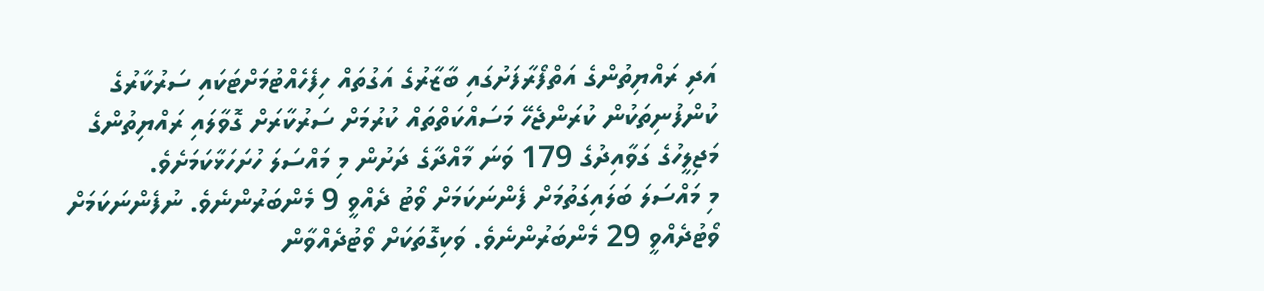އަދި ރައްޔިތުންގެ އަތްފޯރާފަށުގައި ބާޒާރުގެ އަގުތައް ހިފެހެއްޓުމަށްޓަކައި ސަރުކާރުގެ ކުންފުނިތަކުން ކުރަންޖެހޭ މަސައްކަތްތައް ކުރުމަށް ސަރުކާރަށް ގޮވާލައި ރައްޔިތުންގެ މަޖިލީހުގެ ގަވާއިދުގެ 179 ވަނަ މާއްދާގެ ދަށުން މި މައްސަލަ ހުށަހަޅާކަމަށެވެ.
މި މައްސަލަ ބަލައިގަތުމަށް ފެންނަކަމަށް ވޯޓު ދެއްވީ 9 މެންބަރުންނެވެ. ނުފެންނަކަމަށް ވޯޓުދެއްވީ 29 މެންބަރުންނެވެ. ވަކިގޮތަކަށް ވޯޓުދެއްވާން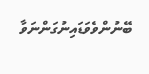ބޭނުންވެވަޑައިނުގަންނަވާ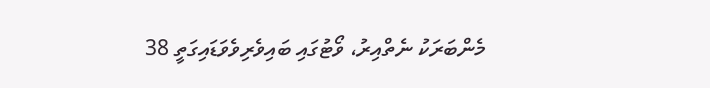މެންބަރަކު ނެތްއިރު، ވޯޓުގައި ބައިވެރިވެވަޑައިގަތީ 38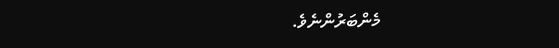މެންބަރުންނެވެ.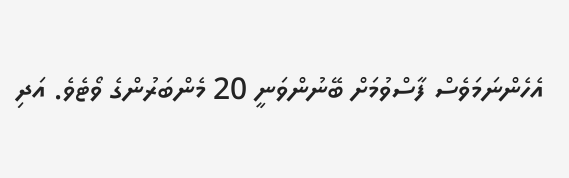އެހެންނަމަވެސް ފާސްވުމަށް ބޭނުންވަނީ 20 މެންބަރުންގެ ވޯޓެވެ. އަދި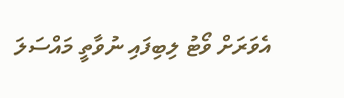އެވަރަށް ވޯޓު ލިބިފައި ނުވާތީ މައްސަލަ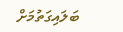ބަލައިގަތުމަށް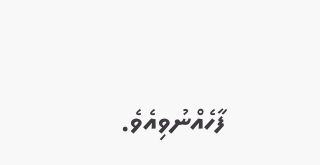ފާހެއްނުވިއެވެ.